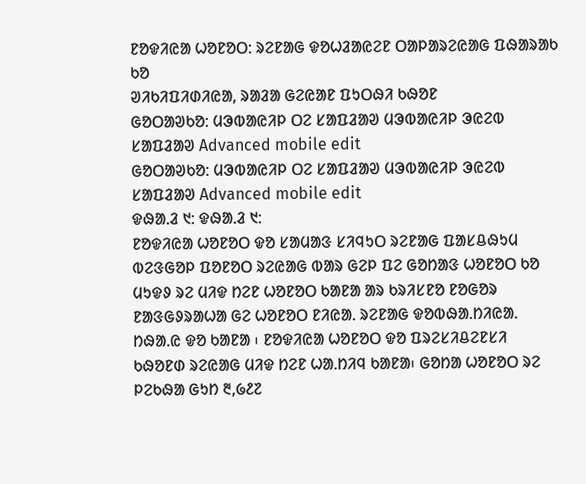ᱱᱚᱫᱤᱭᱟ ᱦᱚᱱᱚᱛ: ᱨᱮᱱᱟᱜ ᱫᱚᱦᱲᱟᱭᱮᱱ ᱛᱟᱞᱟᱨᱮᱭᱟᱜ ᱯᱷᱟᱨᱟᱠ ᱠᱚ
ᱣᱤᱠᱤᱯᱤᱰᱤᱭᱟ, ᱨᱟᱲᱟ ᱜᱮᱭᱟᱱ ᱯᱩᱛᱷᱤ ᱠᱷᱚᱱ
ᱜᱚᱛᱟᱣᱠᱚ: ᱢᱳᱵᱟᱭᱤᱞ ᱛᱮ ᱥᱟᱯᱲᱟᱣ ᱢᱳᱵᱟᱭᱤᱞ ᱳᱭᱮᱵ ᱥᱟᱯᱲᱟᱣ Advanced mobile edit
ᱜᱚᱛᱟᱣᱠᱚ: ᱢᱳᱵᱟᱭᱤᱞ ᱛᱮ ᱥᱟᱯᱲᱟᱣ ᱢᱳᱵᱟᱭᱤᱞ ᱳᱭᱮᱵ ᱥᱟᱯᱲᱟᱣ Advanced mobile edit
ᱫᱷᱟᱹᱲ ᱑: ᱫᱷᱟᱹᱲ ᱑:
ᱱᱚᱫᱤᱭᱟ ᱦᱚᱱᱚᱛ ᱫᱚ ᱥᱟᱢᱟᱝ ᱥᱤᱧᱩᱛ ᱨᱮᱱᱟᱜ ᱯᱟᱥᱪᱷᱩᱢ ᱵᱮᱝᱜᱚᱞ ᱯᱚᱱᱚᱛ ᱨᱮᱭᱟᱜ ᱵᱟᱨ ᱜᱮᱞ ᱯᱮ ᱜᱚᱴᱟᱝ ᱦᱚᱱᱚᱛ ᱠᱚ ᱢᱩᱫᱽ ᱨᱮ ᱢᱤᱫ ᱴᱮᱱ ᱦᱚᱱᱚᱛ ᱠᱟᱱᱟ ᱟᱨ ᱠᱨᱤᱥᱱᱚ ᱱᱚᱜᱚᱨ ᱱᱟᱝᱜᱽᱨᱟᱦᱟ ᱜᱮ ᱦᱚᱱᱚᱛ ᱱᱤᱭᱟ. ᱨᱮᱱᱟᱜ ᱫᱚᱵᱷᱟ.ᱴᱤᱭᱟ. ᱴᱷᱟ.ᱭ ᱫᱚ ᱠᱟᱱᱟ ᱾ ᱱᱚᱫᱤᱭᱟ ᱦᱚᱱᱚᱛ ᱫᱚ ᱯᱨᱮᱥᱤᱪᱮᱱᱥᱤ ᱠᱷᱚᱱᱰ ᱨᱮᱭᱟᱜ ᱢᱤᱫ ᱴᱮᱱ ᱦᱟ.ᱴᱤᱧ ᱠᱟᱱᱟ᱾ ᱜᱚᱴᱟ ᱦᱚᱱᱚᱛ ᱨᱮ ᱞᱮᱠᱷᱟ ᱜᱩᱴ ᱓,᱙᱒᱗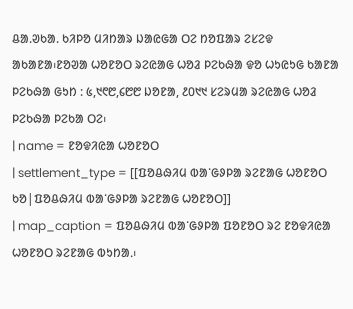ᱪᱟ.ᱣᱠᱟ. ᱠᱤᱞᱚ ᱢᱤᱴᱟᱨ ᱡᱟᱭᱜᱟ ᱛᱮ ᱴᱚᱯᱟᱨ ᱮᱥᱮᱫ ᱟᱠᱟᱱᱟ᱾ᱱᱚᱣᱟ ᱦᱚᱱᱚᱛ ᱨᱮᱭᱟᱜ ᱦᱚᱲ ᱞᱮᱠᱷᱟ ᱫᱚ ᱦᱩᱭᱩᱜ ᱠᱟᱱᱟ ᱞᱮᱠᱷᱟ ᱜᱩᱴ : ᱕,᱑᱖᱘,᱔᱘᱘ ᱡᱚᱱᱟ, ᱒᱐᱑᱑ ᱥᱮᱨᱢᱟ ᱨᱮᱭᱟᱜ ᱦᱚᱲ ᱞᱮᱠᱷᱟ ᱞᱮᱠᱟ ᱛᱮ᱾
| name = ᱱᱚᱫᱤᱭᱟ ᱦᱚᱱᱚᱛ
| settlement_type = [[ᱯᱚᱪᱷᱤᱢ ᱵᱟᱸᱜᱽᱞᱟ ᱨᱮᱱᱟᱜ ᱦᱚᱱᱚᱛ ᱠᱚ|ᱯᱚᱪᱷᱤᱢ ᱵᱟᱸᱜᱽᱞᱟ ᱨᱮᱱᱟᱜ ᱦᱚᱱᱚᱛ]]
| map_caption = ᱯᱚᱪᱷᱤᱢ ᱵᱟᱸᱜᱽᱞᱟ ᱯᱚᱱᱚᱛ ᱨᱮ ᱱᱚᱫᱤᱭᱟ ᱦᱚᱱᱚᱛ ᱨᱮᱱᱟᱜ ᱵᱩᱴᱟᱹ᱾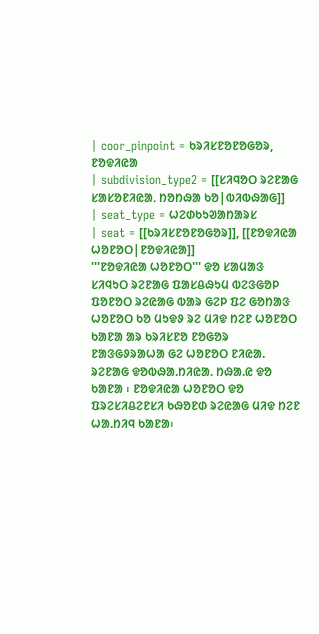| coor_pinpoint = ᱠᱨᱤᱥᱱᱚᱱᱚᱜᱚᱨ, ᱱᱚᱫᱤᱭᱟ
| subdivision_type2 = [[ᱥᱤᱧᱚᱛ ᱨᱮᱱᱟᱜ ᱥᱟᱥᱚᱱᱤᱭᱟᱹ ᱴᱚᱴᱷᱟ ᱠᱚ|ᱵᱤᱵᱷᱟᱜ]]
| seat_type = ᱦᱮᱰᱠᱩᱣᱟᱴᱟᱨᱥ
| seat = [[ᱠᱨᱤᱥᱱᱚᱱᱚᱜᱚᱨ]], [[ᱱᱚᱫᱤᱭᱟ ᱦᱚᱱᱚᱛ|ᱱᱚᱫᱤᱭᱟ]]
'''ᱱᱚᱫᱤᱭᱟ ᱦᱚᱱᱚᱛ''' ᱫᱚ ᱥᱟᱢᱟᱝ ᱥᱤᱧᱩᱛ ᱨᱮᱱᱟᱜ ᱯᱟᱥᱪᱷᱩᱢ ᱵᱮᱝᱜᱚᱞ ᱯᱚᱱᱚᱛ ᱨᱮᱭᱟᱜ ᱵᱟᱨ ᱜᱮᱞ ᱯᱮ ᱜᱚᱴᱟᱝ ᱦᱚᱱᱚᱛ ᱠᱚ ᱢᱩᱫᱽ ᱨᱮ ᱢᱤᱫ ᱴᱮᱱ ᱦᱚᱱᱚᱛ ᱠᱟᱱᱟ ᱟᱨ ᱠᱨᱤᱥᱱᱚ ᱱᱚᱜᱚᱨ ᱱᱟᱝᱜᱽᱨᱟᱦᱟ ᱜᱮ ᱦᱚᱱᱚᱛ ᱱᱤᱭᱟ. ᱨᱮᱱᱟᱜ ᱫᱚᱵᱷᱟ.ᱴᱤᱭᱟ. ᱴᱷᱟ.ᱭ ᱫᱚ ᱠᱟᱱᱟ ᱾ ᱱᱚᱫᱤᱭᱟ ᱦᱚᱱᱚᱛ ᱫᱚ ᱯᱨᱮᱥᱤᱪᱮᱱᱥᱤ ᱠᱷᱚᱱᱰ ᱨᱮᱭᱟᱜ ᱢᱤᱫ ᱴᱮᱱ ᱦᱟ.ᱴᱤᱧ ᱠᱟᱱᱟ᱾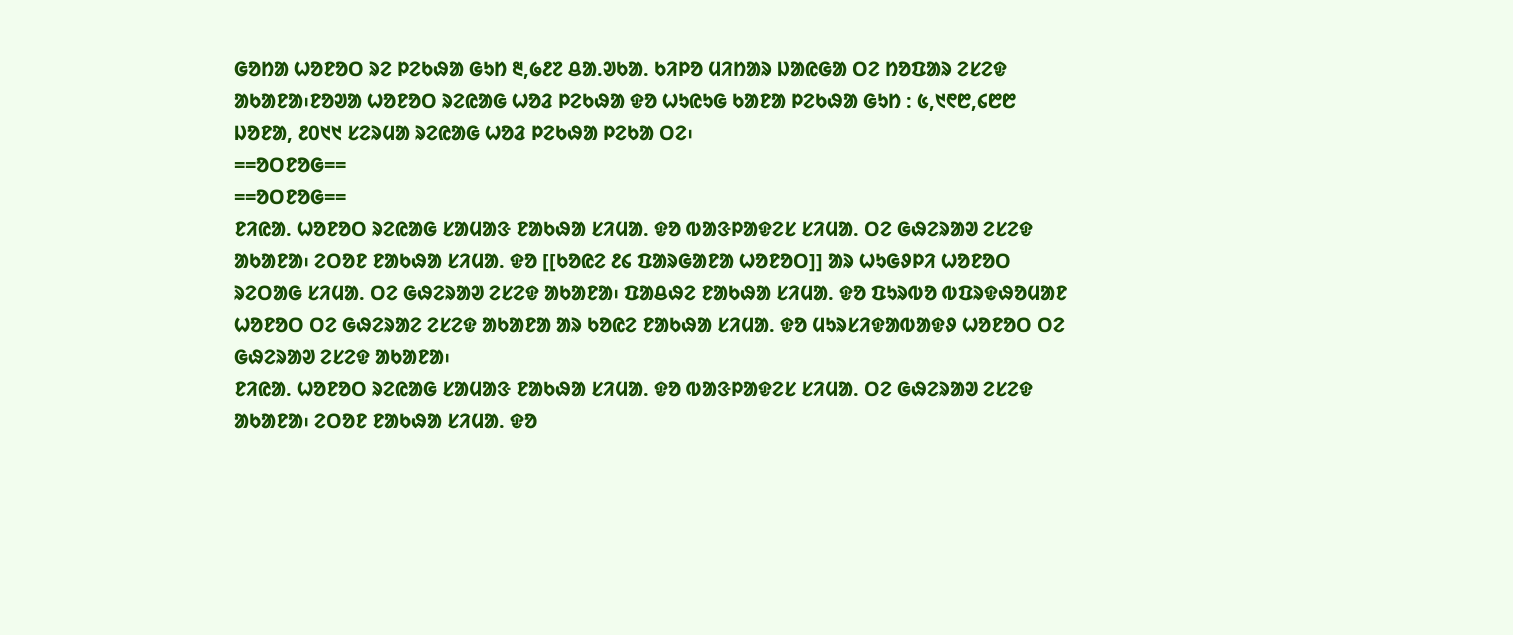ᱜᱚᱴᱟ ᱦᱚᱱᱚᱛ ᱨᱮ ᱞᱮᱠᱷᱟ ᱜᱩᱴ ᱓,᱙᱒᱗ ᱪᱟ.ᱣᱠᱟ. ᱠᱤᱞᱚ ᱢᱤᱴᱟᱨ ᱡᱟᱭᱜᱟ ᱛᱮ ᱴᱚᱯᱟᱨ ᱮᱥᱮᱫ ᱟᱠᱟᱱᱟ᱾ᱱᱚᱣᱟ ᱦᱚᱱᱚᱛ ᱨᱮᱭᱟᱜ ᱦᱚᱲ ᱞᱮᱠᱷᱟ ᱫᱚ ᱦᱩᱭᱩᱜ ᱠᱟᱱᱟ ᱞᱮᱠᱷᱟ ᱜᱩᱴ : ᱕,᱑᱖᱘,᱔᱘᱘ ᱡᱚᱱᱟ, ᱒᱐᱑᱑ ᱥᱮᱨᱢᱟ ᱨᱮᱭᱟᱜ ᱦᱚᱲ ᱞᱮᱠᱷᱟ ᱞᱮᱠᱟ ᱛᱮ᱾
==ᱚᱛᱱᱚᱜ==
==ᱚᱛᱱᱚᱜ==
ᱱᱤᱭᱟ. ᱦᱚᱱᱚᱛ ᱨᱮᱭᱟᱜ ᱥᱟᱢᱟᱝ ᱱᱟᱠᱷᱟ ᱥᱤᱢᱟ. ᱫᱚ ᱵᱟᱝᱞᱟᱫᱮᱥ ᱥᱤᱢᱟ. ᱛᱮ ᱜᱷᱮᱨᱟᱣ ᱮᱥᱮᱫ ᱟᱠᱟᱱᱟ᱾ ᱮᱛᱚᱱ ᱱᱟᱠᱷᱟ ᱥᱤᱢᱟ. ᱫᱚ [[ᱠᱚᱭᱮ ᱒᱔ ᱯᱟᱨᱜᱟᱱᱟ ᱦᱚᱱᱚᱛ]] ᱟᱨ ᱦᱩᱜᱽᱞᱤ ᱦᱚᱱᱚᱛ ᱨᱮᱛᱟᱜ ᱥᱤᱢᱟ. ᱛᱮ ᱜᱷᱮᱨᱟᱣ ᱮᱥᱮᱫ ᱟᱠᱟᱱᱟ᱾ ᱯᱟᱪᱷᱮ ᱱᱟᱠᱷᱟ ᱥᱤᱢᱟ. ᱫᱚ ᱯᱩᱨᱵᱚ ᱵᱯᱨᱫᱷᱚᱢᱟᱱ ᱦᱚᱱᱚᱛ ᱛᱮ ᱜᱷᱮᱨᱟᱮ ᱮᱥᱮᱫ ᱟᱠᱟᱱᱟ ᱟᱨ ᱠᱚᱭᱮ ᱱᱟᱠᱷᱟ ᱥᱤᱢᱟ. ᱫᱚ ᱢᱩᱨᱥᱤᱫᱟᱵᱟᱫᱽ ᱦᱚᱱᱚᱛ ᱛᱮ ᱜᱷᱮᱨᱟᱣ ᱮᱥᱮᱫ ᱟᱠᱟᱱᱟ᱾
ᱱᱤᱭᱟ. ᱦᱚᱱᱚᱛ ᱨᱮᱭᱟᱜ ᱥᱟᱢᱟᱝ ᱱᱟᱠᱷᱟ ᱥᱤᱢᱟ. ᱫᱚ ᱵᱟᱝᱞᱟᱫᱮᱥ ᱥᱤᱢᱟ. ᱛᱮ ᱜᱷᱮᱨᱟᱣ ᱮᱥᱮᱫ ᱟᱠᱟᱱᱟ᱾ ᱮᱛᱚᱱ ᱱᱟᱠᱷᱟ ᱥᱤᱢᱟ. ᱫᱚ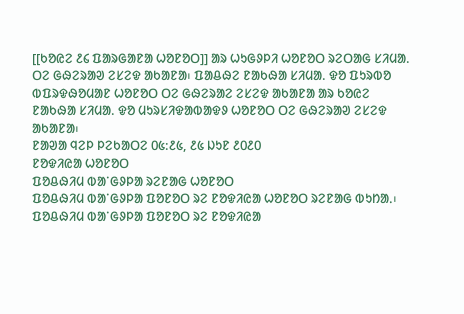[[ᱠᱚᱭᱮ ᱒᱔ ᱯᱟᱨᱜᱟᱱᱟ ᱦᱚᱱᱚᱛ]] ᱟᱨ ᱦᱩᱜᱽᱞᱤ ᱦᱚᱱᱚᱛ ᱨᱮᱛᱟᱜ ᱥᱤᱢᱟ. ᱛᱮ ᱜᱷᱮᱨᱟᱣ ᱮᱥᱮᱫ ᱟᱠᱟᱱᱟ᱾ ᱯᱟᱪᱷᱮ ᱱᱟᱠᱷᱟ ᱥᱤᱢᱟ. ᱫᱚ ᱯᱩᱨᱵᱚ ᱵᱯᱨᱫᱷᱚᱢᱟᱱ ᱦᱚᱱᱚᱛ ᱛᱮ ᱜᱷᱮᱨᱟᱮ ᱮᱥᱮᱫ ᱟᱠᱟᱱᱟ ᱟᱨ ᱠᱚᱭᱮ ᱱᱟᱠᱷᱟ ᱥᱤᱢᱟ. ᱫᱚ ᱢᱩᱨᱥᱤᱫᱟᱵᱟᱫᱽ ᱦᱚᱱᱚᱛ ᱛᱮ ᱜᱷᱮᱨᱟᱣ ᱮᱥᱮᱫ ᱟᱠᱟᱱᱟ᱾
ᱱᱟᱣᱟ ᱧᱮᱞ ᱞᱮᱠᱟᱛᱮ ᱐᱕:᱒᱕, ᱒᱕ ᱡᱩᱱ ᱒᱐᱒᱐
ᱱᱚᱫᱤᱭᱟ ᱦᱚᱱᱚᱛ
ᱯᱚᱪᱷᱤᱢ ᱵᱟᱸᱜᱽᱞᱟ ᱨᱮᱱᱟᱜ ᱦᱚᱱᱚᱛ
ᱯᱚᱪᱷᱤᱢ ᱵᱟᱸᱜᱽᱞᱟ ᱯᱚᱱᱚᱛ ᱨᱮ ᱱᱚᱫᱤᱭᱟ ᱦᱚᱱᱚᱛ ᱨᱮᱱᱟᱜ ᱵᱩᱴᱟᱹ᱾
ᱯᱚᱪᱷᱤᱢ ᱵᱟᱸᱜᱽᱞᱟ ᱯᱚᱱᱚᱛ ᱨᱮ ᱱᱚᱫᱤᱭᱟ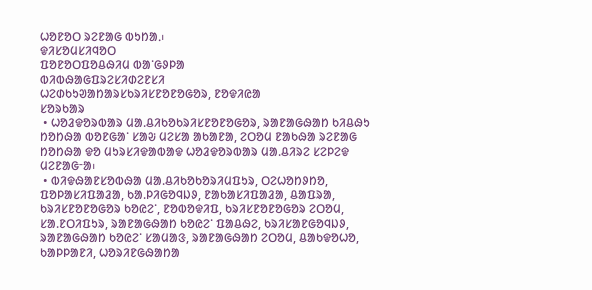ᱦᱚᱱᱚᱛ ᱨᱮᱱᱟᱜ ᱵᱩᱴᱟᱹ᱾
ᱫᱤᱥᱚᱢᱥᱤᱧᱚᱛ
ᱯᱚᱱᱚᱛᱯᱚᱪᱷᱤᱢ ᱵᱟᱸᱜᱽᱞᱟ
ᱵᱤᱵᱷᱟᱜᱯᱨᱮᱥᱤᱰᱮᱱᱥᱤ
ᱦᱮᱰᱠᱩᱣᱟᱴᱟᱨᱥᱠᱨᱤᱥᱱᱚᱱᱚᱜᱚᱨ, ᱱᱚᱫᱤᱭᱟ
ᱥᱚᱨᱠᱟᱨ
 • ᱦᱚᱲᱫᱚᱨᱵᱟᱨ ᱢᱟ.ᱪᱤᱠᱚᱠᱨᱤᱥᱱᱚᱱᱚᱜᱚᱨ, ᱨᱟᱱᱟᱜᱷᱟᱴ ᱠᱤᱪᱷᱩ ᱴᱚᱴᱷᱟ ᱵᱚᱱᱜᱟᱸ ᱥᱟᱶ ᱢᱮᱥᱟ ᱟᱠᱟᱱᱟ, ᱮᱛᱚᱢ ᱱᱟᱠᱷᱟ ᱨᱮᱱᱟᱜ ᱴᱚᱴᱷᱟ ᱫᱚ ᱢᱩᱨᱥᱤᱫᱟᱵᱟᱫ ᱦᱚᱲᱫᱚᱨᱵᱟᱨ ᱢᱟ.ᱪᱤᱨᱮ ᱥᱮᱞᱮᱫ ᱢᱮᱱᱟᱜᱼᱟ᱾
 • ᱵᱤᱫᱷᱟᱱᱥᱚᱵᱷᱟ ᱢᱟ.ᱪᱤᱠᱚᱠᱚᱨᱤᱢᱯᱩᱨ, ᱛᱮᱦᱚᱴᱽᱴᱚ, ᱯᱚᱞᱟᱥᱤᱯᱟᱲᱟ, ᱠᱟ.ᱞᱤᱜᱚᱧᱡᱽ, ᱱᱟᱠᱟᱥᱤᱯᱟᱲᱟ, ᱪᱟᱯᱨᱟ, ᱠᱨᱤᱥᱱᱚᱱᱚᱜᱚᱨ ᱠᱚᱭᱮᱸ, ᱱᱚᱵᱚᱫᱤᱯ, ᱠᱨᱤᱥᱱᱚᱱᱚᱜᱚᱨ ᱮᱛᱚᱢ, ᱥᱟ.ᱱᱛᱤᱯᱩᱨ, ᱨᱟᱱᱟᱜᱷᱟᱴ ᱠᱚᱭᱮᱸ ᱯᱟᱪᱷᱮ, ᱠᱨᱤᱥᱟᱱᱜᱚᱧᱡᱽ, ᱨᱟᱱᱟᱜᱷᱟᱴ ᱠᱚᱭᱮᱸ ᱥᱟᱢᱟᱝ, ᱨᱟᱱᱟᱜᱷᱟᱴ ᱮᱛᱚᱢ, ᱪᱟᱠᱫᱚᱦᱚ, ᱠᱟᱞᱞᱟᱱᱤ, ᱦᱚᱨᱤᱱᱜᱷᱟᱴᱟ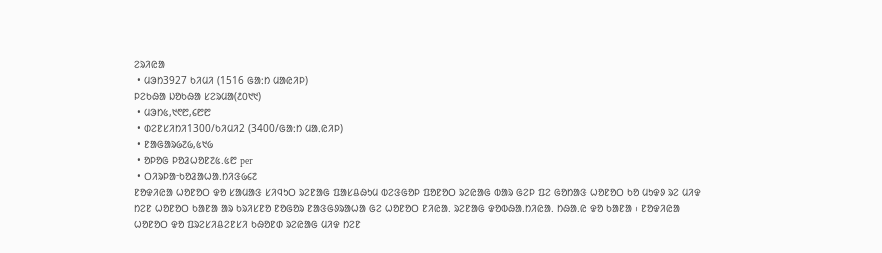ᱮᱨᱤᱭᱟ
 • ᱢᱳᱴ3927 ᱠᱤᱢᱤ (1516 ᱜᱟᱺᱴ ᱢᱟᱭᱤᱞ)
ᱞᱮᱠᱷᱟ ᱡᱚᱠᱷᱟ ᱥᱮᱨᱢᱟ(᱒᱐᱑᱑)
 • ᱢᱳᱴ᱕,᱑᱖᱘,᱔᱘᱘
 • ᱰᱮᱱᱥᱤᱴᱤ1300/ᱠᱤᱢᱤ2 (3400/ᱜᱟᱺᱴ ᱢᱟᱹᱭᱤᱞ)
 • ᱱᱟᱜᱟᱨ᱙᱗᱙,᱕᱑᱙
 • ᱚᱞᱚᱜ ᱞᱚᱲᱦᱚᱱ᱗᱕.᱕᱘ per
 • ᱛᱤᱨᱞᱟᱼᱠᱚᱲᱟᱦᱟ.ᱴᱤᱝ᱙᱔᱗
ᱱᱚᱫᱤᱭᱟ ᱦᱚᱱᱚᱛ ᱫᱚ ᱥᱟᱢᱟᱝ ᱥᱤᱧᱩᱛ ᱨᱮᱱᱟᱜ ᱯᱟᱥᱪᱷᱩᱢ ᱵᱮᱝᱜᱚᱞ ᱯᱚᱱᱚᱛ ᱨᱮᱭᱟᱜ ᱵᱟᱨ ᱜᱮᱞ ᱯᱮ ᱜᱚᱴᱟᱝ ᱦᱚᱱᱚᱛ ᱠᱚ ᱢᱩᱫᱽ ᱨᱮ ᱢᱤᱫ ᱴᱮᱱ ᱦᱚᱱᱚᱛ ᱠᱟᱱᱟ ᱟᱨ ᱠᱨᱤᱥᱱᱚ ᱱᱚᱜᱚᱨ ᱱᱟᱝᱜᱽᱨᱟᱦᱟ ᱜᱮ ᱦᱚᱱᱚᱛ ᱱᱤᱭᱟ. ᱨᱮᱱᱟᱜ ᱫᱚᱵᱷᱟ.ᱴᱤᱭᱟ. ᱴᱷᱟ.ᱭ ᱫᱚ ᱠᱟᱱᱟ ᱾ ᱱᱚᱫᱤᱭᱟ ᱦᱚᱱᱚᱛ ᱫᱚ ᱯᱨᱮᱥᱤᱪᱮᱱᱥᱤ ᱠᱷᱚᱱᱰ ᱨᱮᱭᱟᱜ ᱢᱤᱫ ᱴᱮᱱ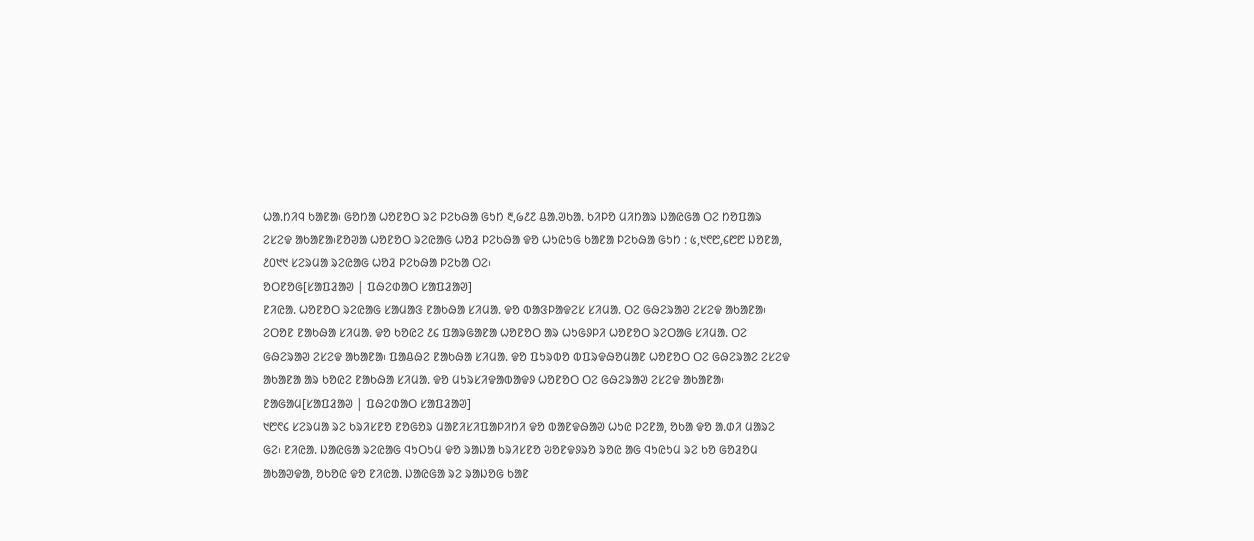ᱦᱟ.ᱴᱤᱧ ᱠᱟᱱᱟ᱾ ᱜᱚᱴᱟ ᱦᱚᱱᱚᱛ ᱨᱮ ᱞᱮᱠᱷᱟ ᱜᱩᱴ ᱓,᱙᱒᱗ ᱪᱟ.ᱣᱠᱟ. ᱠᱤᱞᱚ ᱢᱤᱴᱟᱨ ᱡᱟᱭᱜᱟ ᱛᱮ ᱴᱚᱯᱟᱨ ᱮᱥᱮᱫ ᱟᱠᱟᱱᱟ᱾ᱱᱚᱣᱟ ᱦᱚᱱᱚᱛ ᱨᱮᱭᱟᱜ ᱦᱚᱲ ᱞᱮᱠᱷᱟ ᱫᱚ ᱦᱩᱭᱩᱜ ᱠᱟᱱᱟ ᱞᱮᱠᱷᱟ ᱜᱩᱴ : ᱕,᱑᱖᱘,᱔᱘᱘ ᱡᱚᱱᱟ, ᱒᱐᱑᱑ ᱥᱮᱨᱢᱟ ᱨᱮᱭᱟᱜ ᱦᱚᱲ ᱞᱮᱠᱷᱟ ᱞᱮᱠᱟ ᱛᱮ᱾
ᱚᱛᱱᱚᱜ[ᱥᱟᱯᱲᱟᱣ | ᱯᱷᱮᱰᱟᱛ ᱥᱟᱯᱲᱟᱣ]
ᱱᱤᱭᱟ. ᱦᱚᱱᱚᱛ ᱨᱮᱭᱟᱜ ᱥᱟᱢᱟᱝ ᱱᱟᱠᱷᱟ ᱥᱤᱢᱟ. ᱫᱚ ᱵᱟᱝᱞᱟᱫᱮᱥ ᱥᱤᱢᱟ. ᱛᱮ ᱜᱷᱮᱨᱟᱣ ᱮᱥᱮᱫ ᱟᱠᱟᱱᱟ᱾ ᱮᱛᱚᱱ ᱱᱟᱠᱷᱟ ᱥᱤᱢᱟ. ᱫᱚ ᱠᱚᱭᱮ ᱒᱔ ᱯᱟᱨᱜᱟᱱᱟ ᱦᱚᱱᱚᱛ ᱟᱨ ᱦᱩᱜᱽᱞᱤ ᱦᱚᱱᱚᱛ ᱨᱮᱛᱟᱜ ᱥᱤᱢᱟ. ᱛᱮ ᱜᱷᱮᱨᱟᱣ ᱮᱥᱮᱫ ᱟᱠᱟᱱᱟ᱾ ᱯᱟᱪᱷᱮ ᱱᱟᱠᱷᱟ ᱥᱤᱢᱟ. ᱫᱚ ᱯᱩᱨᱵᱚ ᱵᱯᱨᱫᱷᱚᱢᱟᱱ ᱦᱚᱱᱚᱛ ᱛᱮ ᱜᱷᱮᱨᱟᱮ ᱮᱥᱮᱫ ᱟᱠᱟᱱᱟ ᱟᱨ ᱠᱚᱭᱮ ᱱᱟᱠᱷᱟ ᱥᱤᱢᱟ. ᱫᱚ ᱢᱩᱨᱥᱤᱫᱟᱵᱟᱫᱽ ᱦᱚᱱᱚᱛ ᱛᱮ ᱜᱷᱮᱨᱟᱣ ᱮᱥᱮᱫ ᱟᱠᱟᱱᱟ᱾
ᱱᱟᱜᱟᱢ[ᱥᱟᱯᱲᱟᱣ | ᱯᱷᱮᱰᱟᱛ ᱥᱟᱯᱲᱟᱣ]
᱑᱘᱖᱔ ᱥᱮᱨᱢᱟ ᱨᱮ ᱠᱨᱤᱥᱱᱚ ᱱᱚᱜᱚᱨ ᱢᱟᱱᱤᱥᱤᱯᱟᱞᱤᱴᱤ ᱫᱚ ᱵᱟᱱᱫᱷᱟᱣ ᱦᱩᱭ ᱞᱮᱱᱟ, ᱚᱠᱟ ᱫᱚ ᱟ.ᱰᱤ ᱢᱟᱨᱮ ᱜᱮ᱾ ᱱᱤᱭᱟ. ᱡᱟᱭᱜᱟ ᱨᱮᱭᱟᱜ ᱧᱩᱛᱩᱢ ᱫᱚ ᱨᱟᱡᱟ ᱠᱨᱤᱥᱱᱚ ᱶᱚᱱᱫᱽᱨᱚ ᱨᱚᱭ ᱟᱜ ᱧᱩᱭᱩᱢ ᱨᱮ ᱠᱚ ᱜᱚᱲᱚᱢ ᱟᱠᱟᱣᱫᱟ, ᱚᱠᱚᱭ ᱫᱚ ᱱᱤᱭᱟ. ᱡᱟᱭᱜᱟ ᱨᱮ ᱨᱟᱡᱚᱜ ᱠᱟᱱ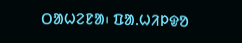ᱛᱟᱦᱮᱱᱟ᱾ ᱯᱟ.ᱦᱤᱞᱫᱚ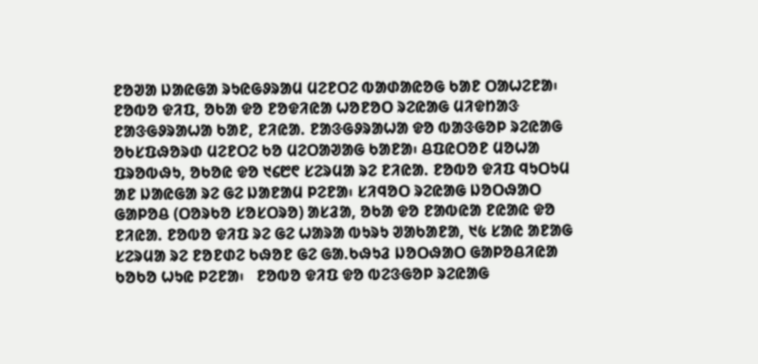ᱱᱚᱣᱟ ᱡᱟᱭᱜᱟ ᱨᱩᱭᱜᱽᱨᱟᱢ ᱢᱮᱱᱛᱮ ᱵᱟᱰᱟᱭᱚᱜ ᱠᱟᱱ ᱛᱟᱦᱮᱱᱟ᱾ ᱱᱚᱵᱚ ᱫᱤᱯ, ᱚᱠᱟ ᱫᱚ ᱱᱚᱫᱤᱭᱟ ᱦᱚᱱᱚᱛ ᱨᱮᱭᱟᱜ ᱢᱤᱫᱴᱟᱝ ᱱᱟᱝᱜᱽᱨᱟᱦᱟ ᱠᱟᱱ, ᱱᱤᱭᱟ. ᱱᱟᱝᱜᱽᱨᱟᱦᱟ ᱫᱚ ᱵᱟᱝᱜᱚᱞ ᱨᱮᱭᱟᱜ ᱚᱠᱥᱯᱷᱚᱨᱰ ᱢᱮᱱᱛᱮ ᱠᱚ ᱢᱮᱛᱟᱣᱟᱜ ᱠᱟᱱᱟ᱾ ᱪᱯᱭᱛᱚᱱ ᱢᱚᱦᱟ ᱯᱨᱚᱵᱷᱩ, ᱚᱠᱚᱭ ᱫᱚ ᱑᱔᱘᱖ ᱥᱮᱨᱢᱟ ᱨᱮ ᱱᱤᱭᱟ. ᱱᱚᱵᱚ ᱫᱤᱯ ᱧᱩᱛᱩᱢ ᱟᱱ ᱡᱟᱭᱜᱟ ᱨᱮ ᱜᱮ ᱡᱟᱱᱟᱢ ᱞᱮᱱᱟ᱾ ᱥᱤᱧᱚᱛ ᱨᱮᱭᱟᱜ ᱡᱚᱛᱷᱟᱛ ᱜᱟᱞᱚᱪ (ᱛᱚᱨᱠᱚ ᱥᱚᱥᱛᱨᱚ) ᱟᱥᱲᱟ, ᱚᱠᱟ ᱫᱚ ᱱᱟᱵᱭᱟ ᱱᱭᱟᱭ ᱫᱚ ᱱᱤᱭᱟ. ᱱᱚᱵᱚ ᱫᱤᱯ ᱨᱮ ᱜᱮ ᱦᱟᱨᱟ ᱵᱩᱨᱩ ᱣᱟᱠᱟᱱᱟ, ᱑᱕ ᱥᱟᱭ ᱟᱱᱟᱜ ᱥᱮᱨᱢᱟ ᱨᱮ ᱱᱚᱱᱰᱮ ᱠᱷᱚᱱ ᱜᱮ ᱜᱟ.ᱠᱷᱩᱲ ᱡᱚᱛᱷᱟᱛ ᱜᱟᱞᱚᱪᱤᱭᱟ ᱠᱚᱠᱚ ᱦᱩᱭ ᱞᱮᱱᱟ᱾   ᱱᱚᱵᱚ ᱫᱤᱯ ᱫᱚ ᱵᱮᱝᱜᱚᱞ ᱨᱮᱭᱟᱜ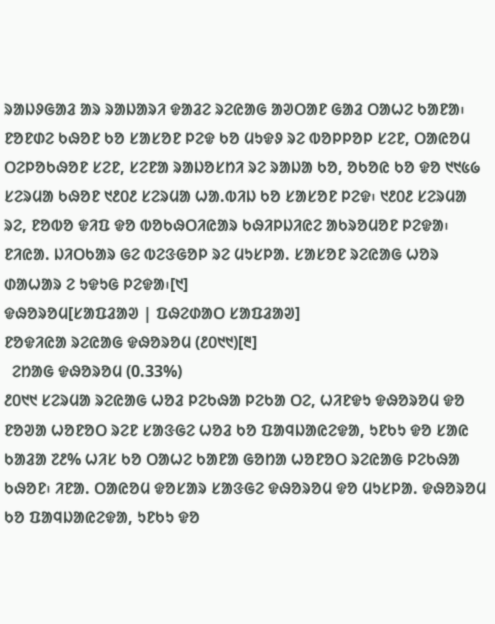ᱨᱟᱡᱽᱜᱟᱲ ᱟᱨ ᱨᱟᱡᱟᱨᱤ ᱫᱟᱲᱮ ᱨᱮᱭᱟᱜ ᱟᱣᱛᱟᱱ ᱜᱟᱲ ᱛᱟᱦᱮ ᱠᱟᱱᱟ᱾ ᱱᱚᱱᱰᱮ ᱠᱷᱚᱱ ᱠᱚ ᱥᱟᱥᱚᱱ ᱞᱮᱫ ᱠᱚ ᱢᱩᱫᱽ ᱨᱮ ᱵᱚᱞᱞᱚᱞ ᱥᱮᱱ, ᱛᱟᱭᱚᱢ ᱛᱮᱞᱚᱠᱷᱚᱱ ᱥᱮᱱ, ᱥᱮᱱᱟ ᱨᱟᱡᱚᱥᱴᱤ ᱨᱮ ᱨᱟᱡᱟ ᱠᱚ, ᱚᱠᱚᱭ ᱠᱚ ᱫᱚ ᱑᱑᱕᱙ ᱥᱮᱨᱢᱟ ᱠᱷᱚᱱ ᱑᱒᱐᱒ ᱥᱮᱨᱢᱟ ᱦᱟ.ᱵᱤᱡ ᱠᱚ ᱥᱟᱥᱚᱱ ᱞᱮᱫ᱾ ᱑᱒᱐᱒ ᱥᱮᱨᱢᱟ ᱨᱮ, ᱱᱚᱵᱚ ᱫᱤᱯ ᱫᱚ ᱵᱚᱠᱷᱛᱤᱭᱟᱨ ᱠᱷᱤᱞᱡᱤᱭᱮ ᱟᱠᱨᱚᱢᱚᱱ ᱞᱮᱫᱟ᱾ ᱱᱤᱭᱟ. ᱡᱤᱛᱠᱟᱨ ᱜᱮ ᱵᱮᱝᱜᱚᱞ ᱨᱮ ᱢᱩᱥᱞᱟ. ᱥᱟᱥᱚᱱ ᱨᱮᱭᱟᱜ ᱦᱚᱨ ᱰᱟᱦᱟᱨ ᱮ ᱩᱫᱩᱜ ᱞᱮᱫᱟ᱾[᱑]
ᱫᱷᱚᱨᱚᱢ[ᱥᱟᱯᱲᱟᱣ | ᱯᱷᱮᱰᱟᱛ ᱥᱟᱯᱲᱟᱣ]
ᱱᱚᱫᱤᱭᱟ ᱨᱮᱭᱟᱜ ᱫᱷᱚᱨᱚᱢ (᱒᱐᱑᱑)[᱓]
  ᱮᱴᱟᱜ ᱫᱷᱚᱨᱚᱢ (0.33%)
᱒᱐᱑᱑ ᱥᱮᱨᱢᱟ ᱨᱮᱭᱟᱜ ᱦᱚᱲ ᱞᱮᱠᱷᱟ ᱞᱮᱠᱟ ᱛᱮ, ᱦᱤᱱᱫᱩ ᱫᱷᱚᱨᱚᱢ ᱫᱚ ᱱᱚᱣᱟ ᱦᱚᱱᱚᱛ ᱨᱮᱱ ᱥᱟᱝᱜᱮ ᱦᱚᱲ ᱠᱚ ᱯᱟᱧᱡᱟᱭᱮᱫᱟ, ᱩᱱᱠᱩ ᱫᱚ ᱥᱟᱭ ᱠᱟᱲᱟ ᱗᱒% ᱦᱤᱥ ᱠᱚ ᱛᱟᱦᱮ ᱠᱟᱱᱟ ᱜᱚᱴᱟ ᱦᱚᱱᱚᱛ ᱨᱮᱭᱟᱜ ᱞᱮᱠᱷᱟ ᱠᱷᱚᱱ᱾ ᱤᱱᱟ. ᱛᱟᱭᱚᱢ ᱫᱚᱥᱟᱨ ᱥᱟᱝᱜᱮ ᱫᱷᱚᱨᱚᱢ ᱫᱚ ᱢᱩᱥᱞᱟ. ᱫᱷᱚᱨᱚᱢ ᱠᱚ ᱯᱟᱧᱡᱟᱭᱮᱫᱟ, ᱩᱱᱠᱩ ᱫᱚ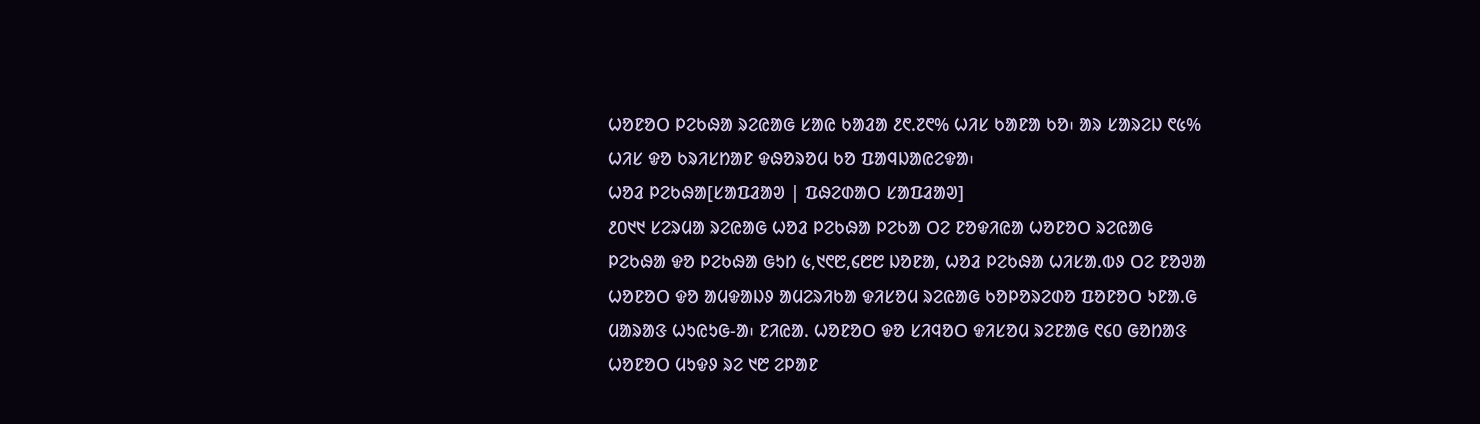ᱦᱚᱱᱚᱛ ᱞᱮᱠᱷᱟ ᱨᱮᱭᱟᱜ ᱥᱟᱭ ᱠᱟᱲᱟ ᱒᱖.᱗᱖% ᱦᱤᱥ ᱠᱟᱱᱟ ᱠᱚ᱾ ᱟᱨ ᱥᱟᱨᱮᱡ ᱖᱕% ᱦᱤᱥ ᱫᱚ ᱠᱨᱤᱥᱴᱟᱱ ᱫᱷᱚᱨᱚᱢ ᱠᱚ ᱯᱟᱧᱡᱟᱭᱮᱫᱟ᱾
ᱦᱚᱲ ᱞᱮᱠᱷᱟ[ᱥᱟᱯᱲᱟᱣ | ᱯᱷᱮᱰᱟᱛ ᱥᱟᱯᱲᱟᱣ]
᱒᱐᱑᱑ ᱥᱮᱨᱢᱟ ᱨᱮᱭᱟᱜ ᱦᱚᱲ ᱞᱮᱠᱷᱟ ᱞᱮᱠᱟ ᱛᱮ ᱱᱚᱫᱤᱭᱟ ᱦᱚᱱᱚᱛ ᱨᱮᱭᱟᱜ ᱞᱮᱠᱷᱟ ᱫᱚ ᱞᱮᱠᱷᱟ ᱜᱩᱴ ᱕,᱑᱖᱘,᱔᱘᱘ ᱡᱚᱱᱟ, ᱦᱚᱲ ᱞᱮᱠᱷᱟ ᱦᱤᱥᱟ.ᱵᱽ ᱛᱮ ᱱᱚᱣᱟ ᱦᱚᱱᱚᱛ ᱫᱚ ᱟᱢᱫᱟᱡᱽ ᱟᱢᱮᱨᱤᱠᱟ ᱫᱤᱥᱚᱢ ᱨᱮᱭᱟᱜ ᱠᱚᱞᱚᱨᱮᱰᱚ ᱯᱚᱱᱚᱛ ᱩᱱᱟ.ᱜ ᱢᱟᱨᱟᱝ ᱦᱩᱭᱩᱜ-ᱟ᱾ ᱱᱤᱭᱟ. ᱦᱚᱱᱚᱛ ᱫᱚ ᱥᱤᱧᱚᱛ ᱫᱤᱥᱚᱢ ᱨᱮᱱᱟᱜ ᱖᱔᱐ ᱜᱚᱴᱟᱝ ᱦᱚᱱᱚᱛ ᱢᱩᱫᱽ ᱨᱮ ᱑᱘ ᱮᱞᱟᱱ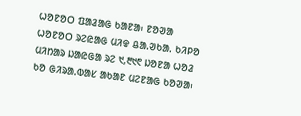ᱦᱚᱱᱚᱛ ᱯᱟᱲᱟᱜ ᱠᱟᱱᱟ᱾ ᱱᱚᱣᱟ ᱦᱚᱱᱚᱛ ᱨᱮᱭᱟᱜ ᱢᱤᱫ ᱪᱟ.ᱣᱠᱟ. ᱠᱤᱞᱚ ᱢᱤᱴᱟᱨ ᱡᱟᱭᱜᱟ ᱨᱮ ᱑,᱓᱑᱖ ᱡᱚᱱᱟ ᱦᱚᱲ ᱠᱚ ᱜᱤᱨᱟ.ᱵᱟᱥ ᱟᱠᱟᱱ ᱢᱮᱱᱟᱜ ᱠᱚᱣᱟ᱾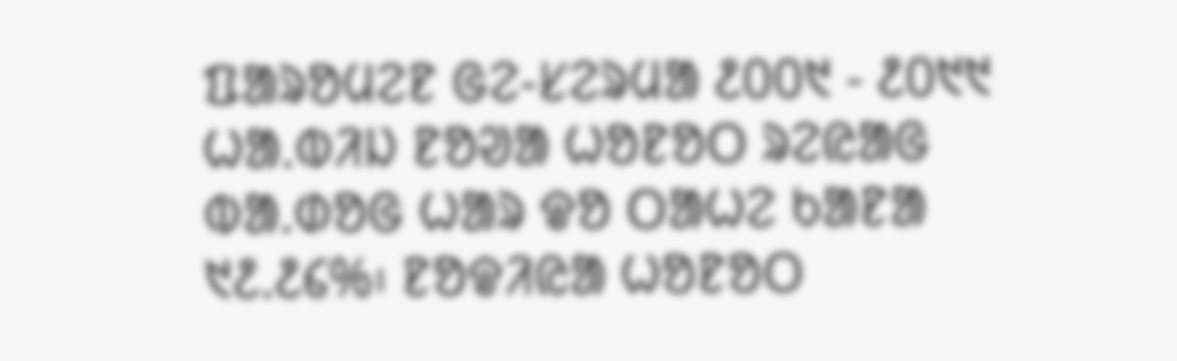ᱯᱟᱨᱚᱢᱮᱱ ᱜᱮ-ᱥᱮᱨᱢᱟ ᱒᱐᱐᱑ - ᱒᱐᱑᱑ ᱦᱟ.ᱵᱤᱡ ᱱᱚᱣᱟ ᱦᱚᱱᱚᱛ ᱨᱮᱭᱟᱜ ᱵᱟ.ᱰᱚᱜ ᱦᱟᱨ ᱫᱚ ᱛᱟᱦᱮ ᱠᱟᱱᱟ ᱑᱒.᱒᱔%᱾ ᱱᱚᱫᱤᱭᱟ ᱦᱚᱱᱚᱛ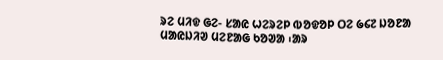ᱨᱮ ᱢᱤᱫ ᱜᱮ- ᱥᱟᱭ ᱦᱮᱨᱮᱞ ᱵᱚᱫᱚᱞ ᱛᱮ ᱙᱔᱗ ᱡᱚᱱᱟ ᱢᱟᱭᱡᱤᱣ ᱢᱮᱱᱟᱜ ᱠᱚᱣᱟ ᱾ᱟᱨ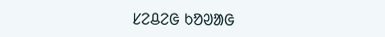ᱥᱮᱪᱮᱜ ᱠᱚᱣᱟᱜ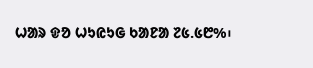ᱦᱟᱨ ᱫᱚ ᱦᱩᱭᱩᱜ ᱠᱟᱱᱟ ᱗᱕.᱕᱘%᱾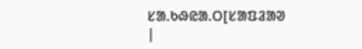ᱥᱟ.ᱠᱷᱭᱟ.ᱛ[ᱥᱟᱯᱲᱟᱣ |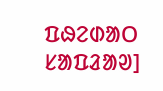ᱯᱷᱮᱰᱟᱛ ᱥᱟᱯᱲᱟᱣ]